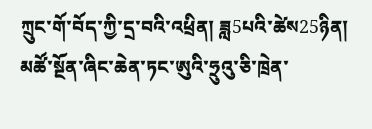ཀྲུང་གོ་བོད་ཀྱི་དྲ་བའི་འཕྲིན། ཟླ5པའི་ཚེས25ཉིན། མཚོ་སྔོན་ཞིང་ཆེན་ཏང་ཨུའི་ཧྲུའུ་ཅི་ཁྲེན་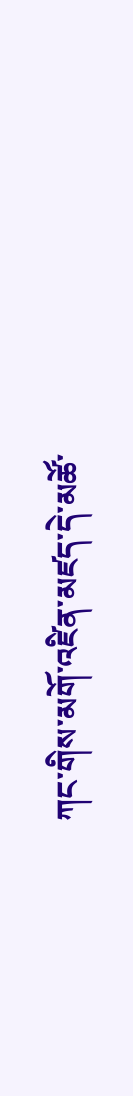ཀང་གིས་མགོ་འཛིན་མཛད་དེ་མཚོ་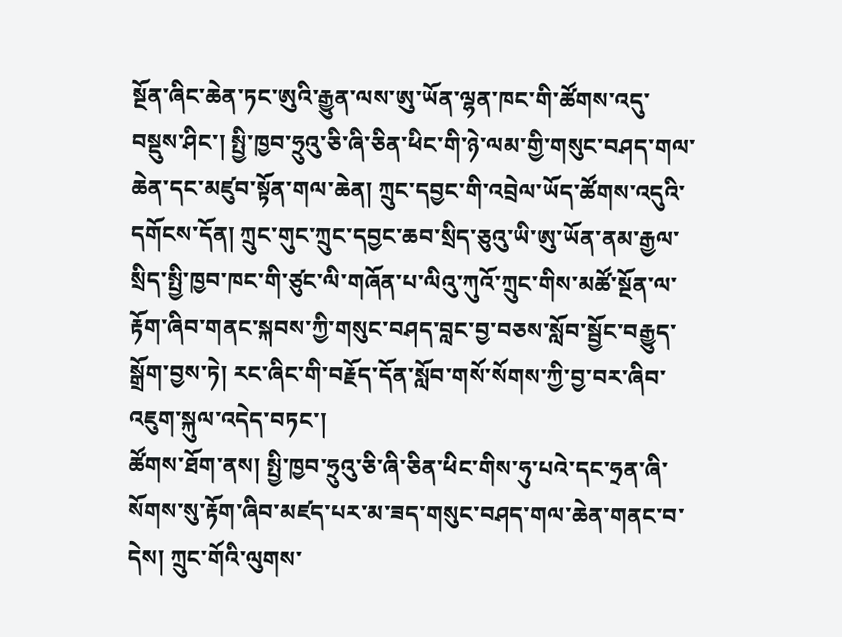སྔོན་ཞིང་ཆེན་ཏང་ཨུའི་རྒྱུན་ལས་ཨུ་ཡོན་ལྷན་ཁང་གི་ཚོགས་འདུ་བསྡུས་ཤིང་། སྤྱི་ཁྱབ་ཧྲུའུ་ཅི་ཞི་ཅིན་ཕིང་གི་ཉེ་ལམ་གྱི་གསུང་བཤད་གལ་ཆེན་དང་མཛུབ་སྟོན་གལ་ཆེན། ཀྲུང་དབྱང་གི་འབྲེལ་ཡོད་ཚོགས་འདུའི་དགོངས་དོན། ཀྲུང་གུང་ཀྲུང་དབྱང་ཆབ་སྲིད་ཅུའུ་ཡི་ཨུ་ཡོན་ནམ་རྒྱལ་སྲིད་སྤྱི་ཁྱབ་ཁང་གི་ཙུང་ལི་གཞོན་པ་ལིའུ་ཀུའོ་ཀྲུང་གིས་མཚོ་སྔོན་ལ་རྟོག་ཞིབ་གནང་སྐབས་ཀྱི་གསུང་བཤད་བླང་བྱ་བཅས་སློབ་སྦྱོང་བརྒྱུད་སྒྲོག་བྱས་ཏེ། རང་ཞིང་གི་བརྗོད་དོན་སློབ་གསོ་སོགས་ཀྱི་བྱ་བར་ཞིབ་འཇུག་སྐུལ་འདེད་བཏང་།
ཚོགས་ཐོག་ནས། སྤྱི་ཁྱབ་ཧྲུའུ་ཅི་ཞི་ཅིན་ཕིང་གིས་ཧུ་པའེ་དང་ཧྲན་ཞི་སོགས་སུ་རྟོག་ཞིབ་མཛད་པར་མ་ཟད་གསུང་བཤད་གལ་ཆེན་གནང་བ་དེས། ཀྲུང་གོའི་ལུགས་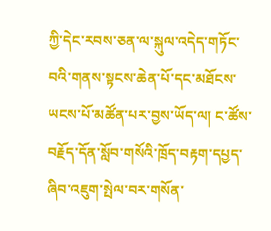ཀྱི་དེང་རབས་ཅན་ལ་སྐུལ་འདེད་གཏོང་བའི་གནས་སྟངས་ཆེན་པོ་དང་མཐོངས་ཡངས་པོ་མཚོན་པར་བྱས་ཡོད་ལ། ང་ཚོས་བརྗོད་དོན་སློབ་གསོའི་ཁྲོད་བརྟག་དཔྱད་ཞིབ་འཇུག་སྤེལ་བར་གསོན་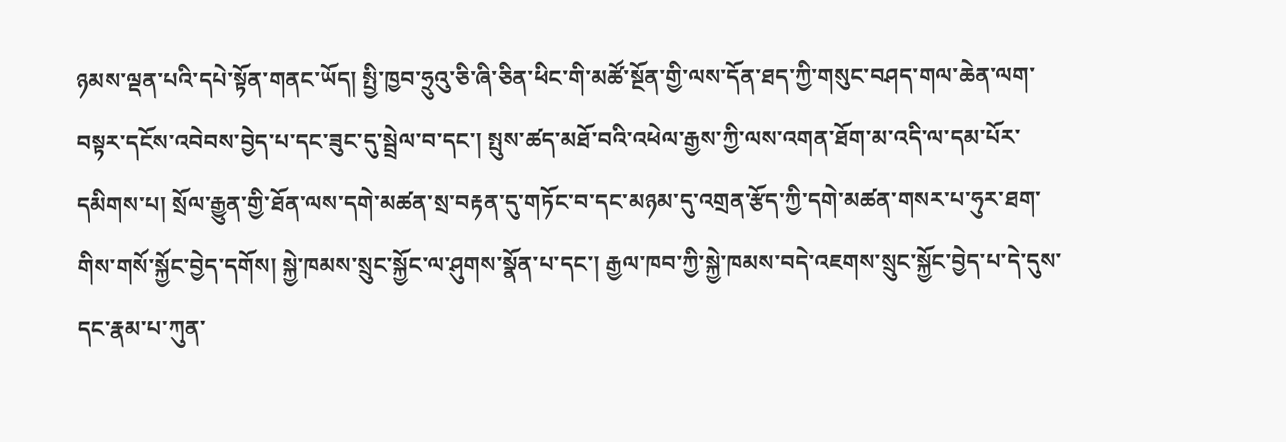ཉམས་ལྡན་པའི་དཔེ་སྟོན་གནང་ཡོད། སྤྱི་ཁྱབ་ཧྲུའུ་ཅི་ཞི་ཅིན་ཕིང་གི་མཚོ་སྔོན་གྱི་ལས་དོན་ཐད་ཀྱི་གསུང་བཤད་གལ་ཆེན་ལག་བསྟར་དངོས་འབེབས་བྱེད་པ་དང་ཟུང་དུ་སྦྲེལ་བ་དང་། སྤུས་ཚད་མཐོ་བའི་འཕེལ་རྒྱས་ཀྱི་ལས་འགན་ཐོག་མ་འདི་ལ་དམ་པོར་དམིགས་པ། སྲོལ་རྒྱུན་གྱི་ཐོན་ལས་དགེ་མཚན་སྲ་བརྟན་དུ་གཏོང་བ་དང་མཉམ་དུ་འགྲན་རྩོད་ཀྱི་དགེ་མཚན་གསར་པ་ཧུར་ཐག་གིས་གསོ་སྐྱོང་བྱེད་དགོས། སྐྱེ་ཁམས་སྲུང་སྐྱོང་ལ་ཤུགས་སྣོན་པ་དང་། རྒྱལ་ཁབ་ཀྱི་སྐྱེ་ཁམས་བདེ་འཇགས་སྲུང་སྐྱོང་བྱེད་པ་དེ་དུས་དང་རྣམ་པ་ཀུན་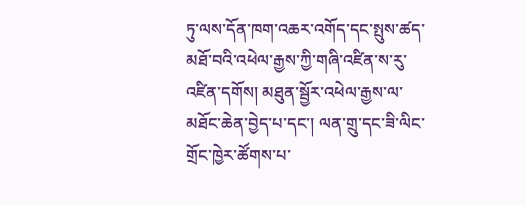ཏུ་ལས་དོན་ཁག་འཆར་འགོད་དང་སྤུས་ཚད་མཐོ་བའི་འཕེལ་རྒྱས་ཀྱི་གཞི་འཛིན་ས་རུ་འཛིན་དགོས། མཐུན་སྦྱོར་འཕེལ་རྒྱས་ལ་མཐོང་ཆེན་བྱེད་པ་དང་། ལན་གྲུ་དང་ཟི་ལིང་གྲོང་ཁྱེར་ཚོགས་པ་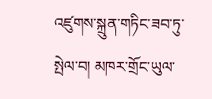འཛུགས་སྐྲུན་གཏིང་ཟབ་ཏུ་སྤེལ་བ། མཁར་གྲོང་ཡུལ་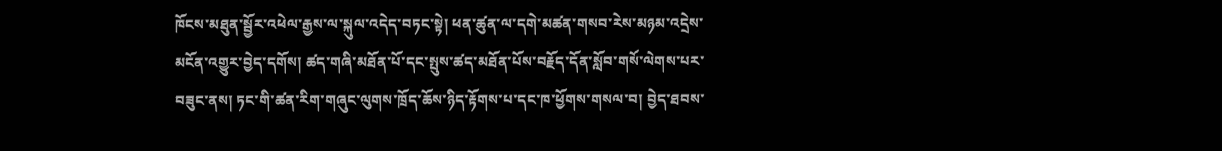ཁོངས་མཐུན་སྦྱོར་འཕེལ་རྒྱས་ལ་སྐུལ་འདེད་བཏང་སྟེ། ཕན་ཚུན་ལ་དགེ་མཚན་གསབ་རེས་མཉམ་འདྲེས་མངོན་འགྱུར་བྱེད་དགོས། ཚད་གཞི་མཐོན་པོ་དང་སྤུས་ཚད་མཐོན་པོས་བརྗོད་དོན་སློབ་གསོ་ལེགས་པར་བཟུང་ནས། ཏང་གི་ཚན་རིག་གཞུང་ལུགས་ཁྲོད་ཆོས་ཉིད་རྟོགས་པ་དང་ཁ་ཕྱོགས་གསལ་བ། བྱེད་ཐབས་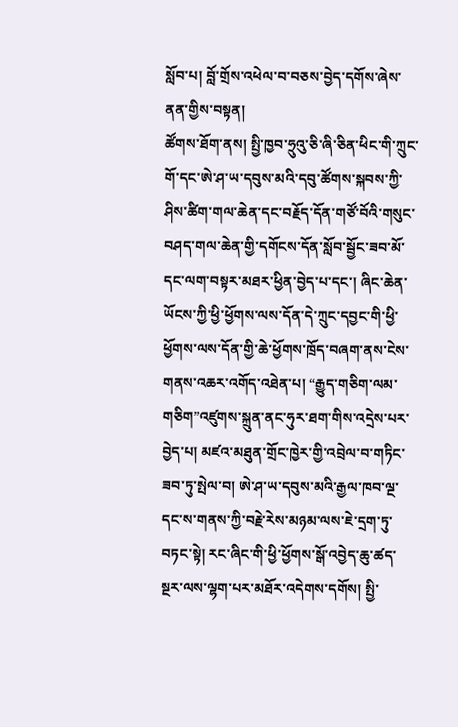སློབ་པ། བློ་གྲོས་འཕེལ་བ་བཅས་བྱེད་དགོས་ཞེས་ནན་གྱིས་བསྟན།
ཚོགས་ཐོག་ནས། སྤྱི་ཁྱབ་ཧྲུའུ་ཅི་ཞི་ཅིན་ཕིང་གི་ཀྲུང་གོ་དང་ཨེ་ཤ་ཡ་དབུས་མའི་དབུ་ཚོགས་སྐབས་ཀྱི་ཤིས་ཚིག་གལ་ཆེན་དང་བརྗོད་དོན་གཙོ་བོའི་གསུང་བཤད་གལ་ཆེན་གྱི་དགོངས་དོན་སློབ་སྦྱོང་ཟབ་མོ་དང་ལག་བསྟར་མཐར་ཕྱིན་བྱེད་པ་དང་། ཞིང་ཆེན་ཡོངས་ཀྱི་ཕྱི་ཕྱོགས་ལས་དོན་དེ་ཀྲུང་དབྱང་གི་ཕྱི་ཕྱོགས་ལས་དོན་གྱི་ཆེ་ཕྱོགས་ཁྲོད་བཞག་ནས་ངེས་གནས་འཆར་འགོད་འཐེན་པ། “རྒྱུད་གཅིག་ལམ་གཅིག”འཛུགས་སྐྲུན་ནང་ཧུར་ཐག་གིས་འདྲེས་པར་བྱེད་པ། མཛའ་མཐུན་གྲོང་ཁྱེར་གྱི་འབྲེལ་བ་གཏིང་ཟབ་ཏུ་སྤེལ་བ། ཨེ་ཤ་ཡ་དབུས་མའི་རྒྱལ་ཁབ་ལྔ་དང་ས་གནས་ཀྱི་བརྗེ་རེས་མཉམ་ལས་ཇེ་དྲག་ཏུ་བཏང་སྟེ། རང་ཞིང་གི་ཕྱི་ཕྱོགས་སྒོ་འབྱེད་ཆུ་ཚད་སྔར་ལས་ལྷག་པར་མཐོར་འདེགས་དགོས། སྤྱི་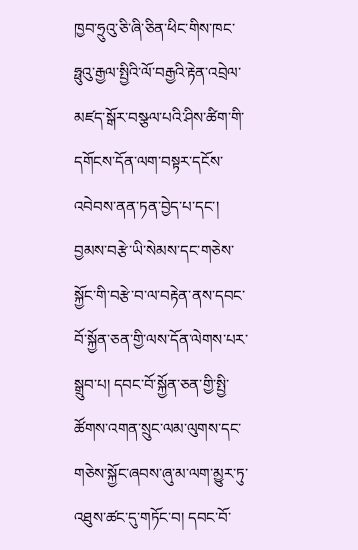ཁྱབ་ཧྲུའུ་ཅི་ཞི་ཅིན་ཕིང་གིས་ཁང་ཧྥུའུ་རྒྱལ་སྤྱིའི་ལོ་བརྒྱའི་རྟེན་འབྲེལ་མཛད་སྒོར་བསྩལ་པའི་ཤིས་ཚིག་གི་དགོངས་དོན་ལག་བསྟར་དངོས་འབེབས་ནན་ཏན་བྱེད་པ་དང་། བྱམས་བརྩེ་ཡི་སེམས་དང་གཅེས་སྐྱོང་གི་བརྩེ་བ་ལ་བརྟེན་ནས་དབང་བོ་སྐྱོན་ཅན་གྱི་ལས་དོན་ལེགས་པར་སྒྲུབ་པ། དབང་བོ་སྐྱོན་ཅན་གྱི་སྤྱི་ཚོགས་འགན་སྲུང་ལམ་ལུགས་དང་གཅེས་སྐྱོང་ཞབས་ཞུ་མ་ལག་མྱུར་ཏུ་འཐུས་ཚང་དུ་གཏོང་བ། དབང་བོ་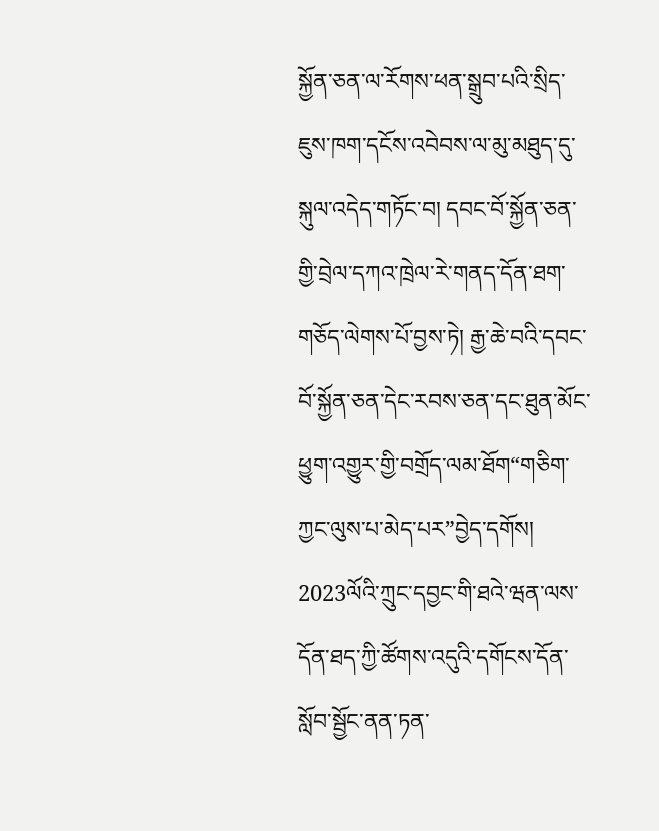སྐྱོན་ཅན་ལ་རོགས་ཕན་སྒྲུབ་པའི་སྲིད་ཇུས་ཁག་དངོས་འབེབས་ལ་མུ་མཐུད་དུ་སྐུལ་འདེད་གཏོང་བ། དབང་བོ་སྐྱོན་ཅན་གྱི་བྲེལ་དཀའ་ཁྲེལ་རེ་གནད་དོན་ཐག་གཅོད་ལེགས་པོ་བྱས་ཏེ། རྒྱ་ཆེ་བའི་དབང་བོ་སྐྱོན་ཅན་དེང་རབས་ཅན་དང་ཐུན་མོང་ཕྱུག་འགྱུར་གྱི་བགྲོད་ལམ་ཐོག“གཅིག་ཀྱང་ལུས་པ་མེད་པར”བྱེད་དགོས། 2023ལོའི་ཀྲུང་དབྱང་གི་ཐའེ་ཝན་ལས་དོན་ཐད་ཀྱི་ཚོགས་འདུའི་དགོངས་དོན་སློབ་སྦྱོང་ནན་ཏན་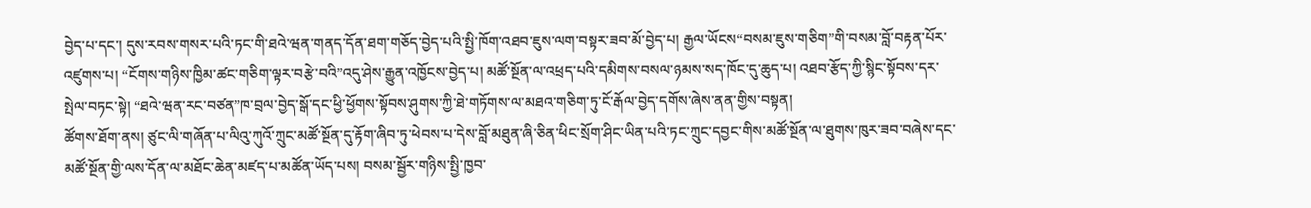བྱེད་པ་དང་། དུས་རབས་གསར་པའི་ཏང་གི་ཐའེ་ཝན་གནད་དོན་ཐག་གཅོད་བྱེད་པའི་སྤྱི་ཁོག་འཐབ་ཇུས་ལག་བསྟར་ཟབ་མོ་བྱེད་པ། རྒྱལ་ཡོངས“བསམ་ཇུས་གཅིག”གི་བསམ་བློ་བརྟན་པོར་འཛུགས་པ། “ངོགས་གཉིས་ཁྱིམ་ཚང་གཅིག་ལྟར་བརྩེ་བའི”འདུ་ཤེས་རྒྱུན་འཁྱོངས་བྱེད་པ། མཚོ་སྔོན་ལ་འཕྲད་པའི་དམིགས་བསལ་ཉམས་སད་ཁོང་དུ་ཆུད་པ། འཐབ་རྩོད་ཀྱི་སྙིང་སྟོབས་དར་སྤེལ་བཏང་སྟེ། “ཐའེ་ཝན་རང་བཙན”ཁ་བྲལ་བྱེད་སྒོ་དང་ཕྱི་ཕྱོགས་སྟོབས་ཤུགས་ཀྱི་ཐེ་གཏོགས་ལ་མཐའ་གཅིག་ཏུ་ངོ་རྒོལ་བྱེད་དགོས་ཞེས་ནན་གྱིས་བསྟན།
ཚོགས་ཐོག་ནས། ཙུང་ལི་གཞོན་པ་ལིའུ་ཀུའོ་ཀྲུང་མཚོ་སྔོན་དུ་རྟོག་ཞིབ་ཏུ་ཕེབས་པ་དེས་བློ་མཐུན་ཞི་ཅིན་ཕིང་སྲོག་ཤིང་ཡིན་པའི་ཏང་ཀྲུང་དབྱང་གིས་མཚོ་སྔོན་ལ་ཐུགས་ཁུར་ཟབ་བཞེས་དང་མཚོ་སྔོན་གྱི་ལས་དོན་ལ་མཐོང་ཆེན་མཛད་པ་མཚོན་ཡོད་པས། བསམ་སྦྱོར་གཉིས་སྤྱི་ཁྱབ་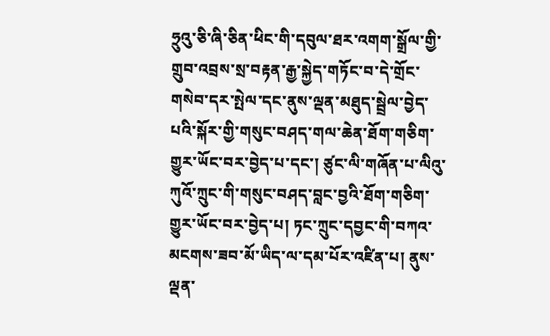ཧྲུའུ་ཅི་ཞི་ཅིན་ཕིང་གི་དབུལ་ཐར་འགག་སྒྲོལ་གྱི་གྲུབ་འབྲས་སྲ་བརྟན་རྒྱ་སྐྱེད་གཏོང་བ་དེ་གྲོང་གསེབ་དར་སྤེལ་དང་ནུས་ལྡན་མཐུད་སྦྲེལ་བྱེད་པའི་སྐོར་གྱི་གསུང་བཤད་གལ་ཆེན་ཐོག་གཅིག་གྱུར་ཡོང་བར་བྱེད་པ་དང་། ཙུང་ལི་གཞོན་པ་ལིའུ་ཀུའོ་ཀྲུང་གི་གསུང་བཤད་བླང་བྱའི་ཐོག་གཅིག་གྱུར་ཡོང་བར་བྱེད་པ། ཏང་ཀྲུང་དབྱང་གི་བཀའ་མངགས་ཟབ་མོ་ཡིད་ལ་དམ་པོར་འཛིན་པ། ནུས་ལྡན་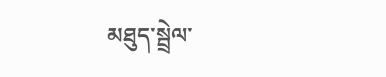མཐུད་སྦྲེལ་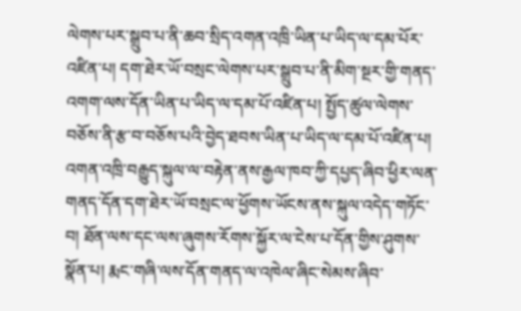ལེགས་པར་སྒྲུབ་པ་ནི་ཆབ་སྲིད་འགན་འཁྲི་ཡིན་པ་ཡིད་ལ་དམ་པོར་འཛིན་པ། དག་ཐེར་ཡོ་བསྲང་ལེགས་པར་སྒྲུབ་པ་ནི་མིག་སྔར་གྱི་གནད་འགག་ལས་དོན་ཡིན་པ་ཡིད་ལ་དམ་པོ་འཛིན་པ། སྤྱོད་ཚུལ་ལེགས་བཅོས་ནི་རྩ་བ་བཅོས་པའི་བྱེད་ཐབས་ཡིན་པ་ཡིད་ལ་དམ་པོ་འཛིན་པ། འགན་འཁྲི་བརྒྱུད་སྐུལ་ལ་བརྟེན་ནས་རྒྱལ་ཁབ་ཀྱི་དཔྱད་ཞིབ་ཕྱིར་ལན་གནད་དོན་དག་ཐེར་ཡོ་བསྲང་ལ་ཕྱོགས་ཡོངས་ནས་སྐུལ་འདེད་གཏོང་བ། ཐོན་ལས་དང་ལས་ཞུགས་རོགས་སྐྱོར་ལ་ངེས་པ་དོན་གྱིས་ཤུགས་སྣོན་པ། རྨང་གཞི་ལས་དོན་གནད་ལ་འཁེལ་ཞིང་སེམས་ཞིབ་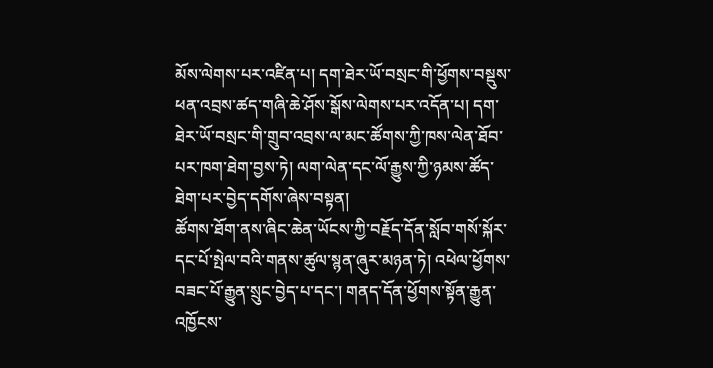མོས་ལེགས་པར་འཛིན་པ། དག་ཐེར་ཡོ་བསྲང་གི་ཕྱོགས་བསྡུས་ཕན་འབྲས་ཚད་གཞི་ཆེ་ཤོས་སྒོས་ལེགས་པར་འདོན་པ། དག་ཐེར་ཡོ་བསྲང་གི་གྲུབ་འབྲས་ལ་མང་ཚོགས་ཀྱི་ཁས་ལེན་ཐོབ་པར་ཁག་ཐེག་བྱས་ཏེ། ལག་ལེན་དང་ལོ་རྒྱུས་ཀྱི་ཉམས་ཚོད་ཐེག་པར་བྱེད་དགོས་ཞེས་བསྟན།
ཚོགས་ཐོག་ནས་ཞིང་ཆེན་ཡོངས་ཀྱི་བརྗོད་དོན་སློབ་གསོ་སྐོར་དང་པོ་སྤེལ་བའི་གནས་ཚུལ་སྙན་ཞུར་མཉན་ཏེ། འཕེལ་ཕྱོགས་བཟང་པོ་རྒྱུན་སྲུང་བྱེད་པ་དང་། གནད་དོན་ཕྱོགས་སྟོན་རྒྱུན་འཁྱོངས་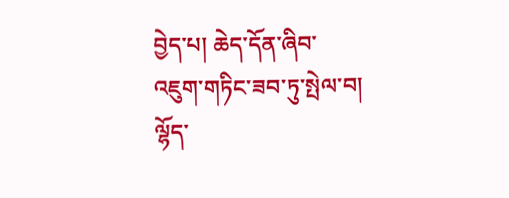བྱེད་པ། ཆེད་དོན་ཞིབ་འཇུག་གཏིང་ཟབ་ཏུ་སྤེལ་བ། ལྷོད་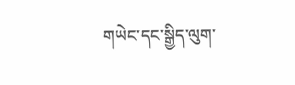གཡེང་དང་སྒྱིད་ལུག་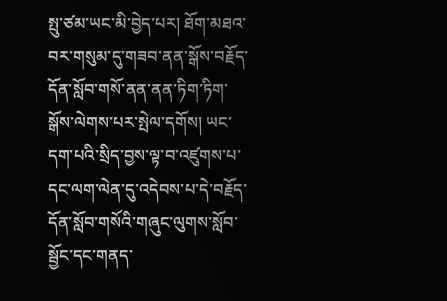སྤུ་ཙམ་ཡང་མི་བྱེད་པར། ཐོག་མཐའ་བར་གསུམ་དུ་གཟབ་ནན་སྒོས་བརྗོད་དོན་སློབ་གསོ་ནན་ནན་ཏིག་ཏིག་སྒོས་ལེགས་པར་སྤེལ་དགོས། ཡང་དག་པའི་སྲིད་བྱས་ལྟ་བ་འཛུགས་པ་དང་ལག་ལེན་དུ་འདེབས་པ་དེ་བརྗོད་དོན་སློབ་གསོའི་གཞུང་ལུགས་སློབ་སྦྱོང་དང་གནད་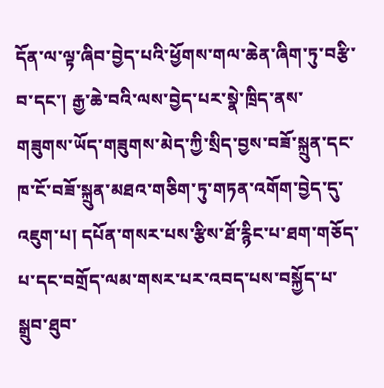དོན་ལ་ལྟ་ཞིབ་བྱེད་པའི་ཕྱོགས་གལ་ཆེན་ཞིག་ཏུ་བརྩི་བ་དང་། རྒྱ་ཆེ་བའི་ལས་བྱེད་པར་སྣེ་ཁྲིད་ནས་གཟུགས་ཡོད་གཟུགས་མེད་ཀྱི་སྲིད་བྱས་བཟོ་སྐྲུན་དང་ཁ་ངོ་བཟོ་སྐྲུན་མཐའ་གཅིག་ཏུ་གཏན་འགོག་བྱེད་དུ་འཇུག་པ། དཔོན་གསར་པས་རྩིས་ཐོ་རྙིང་པ་ཐག་གཅོད་པ་དང་བགྲོད་ལམ་གསར་པར་འབད་པས་བསྐྱོད་པ་སྒྲུབ་ཐུབ་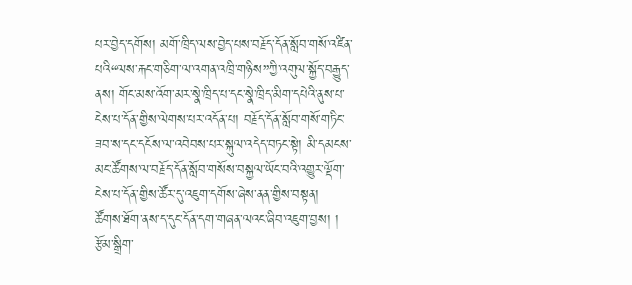པར་བྱེད་དགོས། མགོ་ཁྲིད་ལས་བྱེད་པས་བརྗོད་དོན་སློབ་གསོ་འཛིན་པའི“ལས་རྐང་གཅིག་ལ་འགན་འཁྲི་གཉིས”ཀྱི་འགུལ་སྐྱོད་བརྒྱུད་ནས། གོང་མས་འོག་མར་སྣེ་ཁྲིད་པ་དང་སྣེ་ཁྲིད་མིག་དཔེའི་ནུས་པ་ངེས་པ་དོན་གྱིས་ལེགས་པར་འདོན་པ། བརྗོད་དོན་སློབ་གསོ་གཏིང་ཟབ་ས་དང་དངོས་ལ་འབེབས་པར་སྐུལ་འདེད་བཏང་སྟེ། མི་དམངས་མང་ཚོགས་ལ་བརྗོད་དོན་སློབ་གསོས་བསྐྱལ་ཡོང་བའི་འགྱུར་ལྡོག་ངེས་པ་དོན་གྱིས་ཚོར་དུ་འཇུག་དགོས་ཞེས་ནན་གྱིས་བསྟན།
ཚོགས་ཐོག་ནས་ད་དུང་དོན་དག་གཞན་ལའང་ཞིབ་འཇུག་བྱས། །
རྩོམ་སྒྲིག་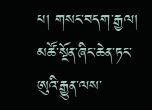པ། གསང་བདག་རྒྱལ།
མཚོ་སྔོན་ཞིང་ཆེན་ཏང་ཨུའི་རྒྱུན་ལས་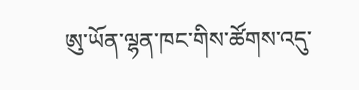ཨུ་ཡོན་ལྷན་ཁང་གིས་ཚོགས་འདུ་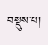བསྡུས་པ།